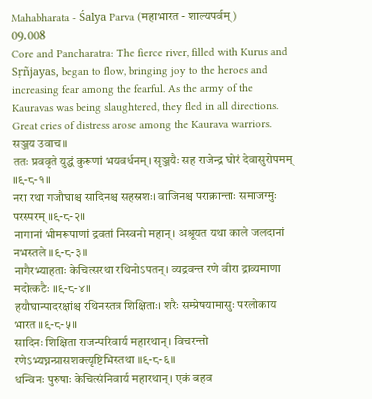Mahabharata - Śalya Parva (महाभारत - शाल्यपर्वम्)
09.008
Core and Pancharatra: The fierce river, filled with Kurus and Sṛñjayas, began to flow, bringing joy to the heroes and increasing fear among the fearful. As the army of the Kauravas was being slaughtered, they fled in all directions. Great cries of distress arose among the Kaurava warriors.
सञ्जय उवाच॥
ततः प्रववृते युद्धं कुरूणां भयवर्धनम्। सृञ्जयैः सह राजेन्द्र घोरं देवासुरोपमम् ॥९-८-१॥
नरा रथा गजौघाश्च सादिनश्च सहस्रशः। वाजिनश्च पराक्रान्ताः समाजग्मुः परस्परम् ॥९-८-२॥
नागानां भीमरूपाणां द्रवतां निस्वनो महान्। अश्रूयत यथा काले जलदानां नभस्तले ॥९-८-३॥
नागैरभ्याहताः केचित्सरथा रथिनोऽपतन्। व्यद्रवन्त रणे वीरा द्राव्यमाणा मदोत्कटैः ॥९-८-४॥
हयौघान्पादरक्षांश्च रथिनस्तत्र शिक्षिताः। शरैः सम्प्रेषयामासुः परलोकाय भारत ॥९-८-५॥
सादिनः शिक्षिता राजन्परिवार्य महारथान्। विचरन्तो रणेऽभ्यघ्नन्प्रासशक्त्यृष्टिभिस्तथा ॥९-८-६॥
धन्विनः पुरुषाः केचित्संनिवार्य महारथान्। एकं बहव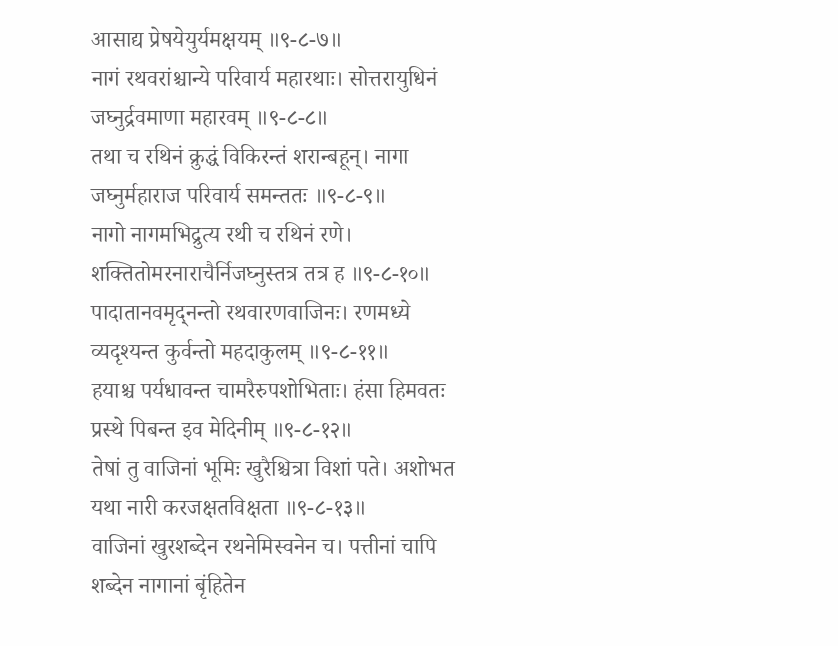आसाद्य प्रेषयेयुर्यमक्षयम् ॥९-८-७॥
नागं रथवरांश्चान्ये परिवार्य महारथाः। सोत्तरायुधिनं जघ्नुर्द्रवमाणा महारवम् ॥९-८-८॥
तथा च रथिनं क्रुद्धं विकिरन्तं शरान्बहून्। नागा जघ्नुर्महाराज परिवार्य समन्ततः ॥९-८-९॥
नागो नागमभिद्रुत्य रथी च रथिनं रणे। शक्तितोमरनाराचैर्निजघ्नुस्तत्र तत्र ह ॥९-८-१०॥
पादातानवमृद्नन्तो रथवारणवाजिनः। रणमध्ये व्यदृश्यन्त कुर्वन्तो महदाकुलम् ॥९-८-११॥
हयाश्च पर्यधावन्त चामरैरुपशोभिताः। हंसा हिमवतः प्रस्थे पिबन्त इव मेदिनीम् ॥९-८-१२॥
तेषां तु वाजिनां भूमिः खुरैश्चित्रा विशां पते। अशोभत यथा नारी करजक्षतविक्षता ॥९-८-१३॥
वाजिनां खुरशब्देन रथनेमिस्वनेन च। पत्तीनां चापि शब्देन नागानां बृंहितेन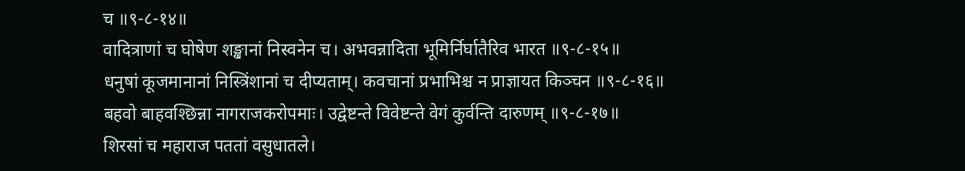च ॥९-८-१४॥
वादित्राणां च घोषेण शङ्खानां निस्वनेन च। अभवन्नादिता भूमिर्निर्घातैरिव भारत ॥९-८-१५॥
धनुषां कूजमानानां निस्त्रिंशानां च दीप्यताम्। कवचानां प्रभाभिश्च न प्राज्ञायत किञ्चन ॥९-८-१६॥
बहवो बाहवश्छिन्ना नागराजकरोपमाः। उद्वेष्टन्ते विवेष्टन्ते वेगं कुर्वन्ति दारुणम् ॥९-८-१७॥
शिरसां च महाराज पततां वसुधातले।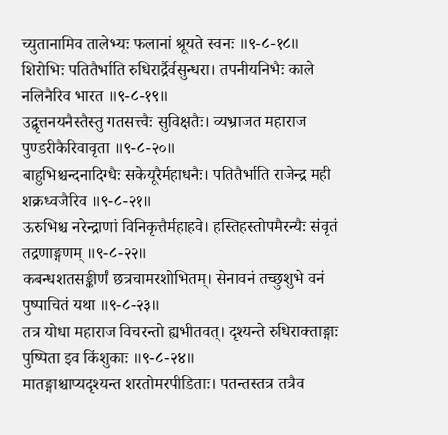च्युतानामिव तालेभ्यः फलानां श्रूयते स्वनः ॥९-८-१८॥
शिरोभिः पतितैर्भाति रुधिरार्द्रैर्वसुन्धरा। तपनीयनिभैः काले नलिनैरिव भारत ॥९-८-१९॥
उद्वृत्तनयनैस्तैस्तु गतसत्त्वैः सुविक्षतैः। व्यभ्राजत महाराज पुण्डरीकैरिवावृता ॥९-८-२०॥
बाहुभिश्चन्दनादिग्धैः सकेयूरैर्महाधनैः। पतितैर्भाति राजेन्द्र मही शक्रध्वजैरिव ॥९-८-२१॥
ऊरुभिश्च नरेन्द्राणां विनिकृत्तैर्महाहवे। हस्तिहस्तोपमैरन्यैः संवृतं तद्रणाङ्गणम् ॥९-८-२२॥
कबन्धशतसङ्कीर्णं छत्रचामरशोभितम्। सेनावनं तच्छुशुभे वनं पुष्पाचितं यथा ॥९-८-२३॥
तत्र योधा महाराज विचरन्तो ह्यभीतवत्। दृश्यन्ते रुधिराक्ताङ्गाः पुष्पिता इव किंशुकाः ॥९-८-२४॥
मातङ्गाश्चाप्यदृश्यन्त शरतोमरपीडिताः। पतन्तस्तत्र तत्रैव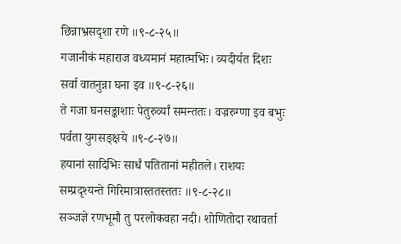छिन्नाभ्रसदृशा रणे ॥९-८-२५॥
गजानीकं महाराज वध्यमानं महात्मभिः। व्यदीर्यत दिशः सर्वा वातनुन्ना घना इव ॥९-८-२६॥
ते गजा घनसङ्काशाः पेतुरुर्व्यां समन्ततः। वज्ररुग्णा इव बभुः पर्वता युगसङ्क्षये ॥९-८-२७॥
हयानां सादिभिः सार्धं पतितानां महीतले। राशयः सम्प्रदृश्यन्ते गिरिमात्रास्ततस्ततः ॥९-८-२८॥
सञ्जज्ञे रणभूमौ तु परलोकवहा नदी। शोणितोदा रथावर्ता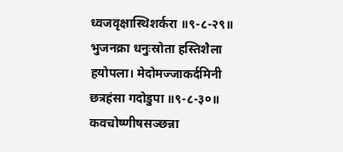ध्वजवृक्षास्थिशर्करा ॥९-८-२९॥
भुजनक्रा धनुःस्रोता हस्तिशैला हयोपला। मेदोमज्जाकर्दमिनी छत्रहंसा गदोडुपा ॥९-८-३०॥
कवचोष्णीषसञ्छन्ना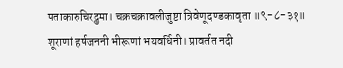पताकारुचिरद्रुमा। चक्रचक्रावलीजुष्टा त्रिवेणूदण्डकावृता ॥९-८-३१॥
शूराणां हर्षजननी भीरूणां भयवर्धिनी। प्रावर्तत नदी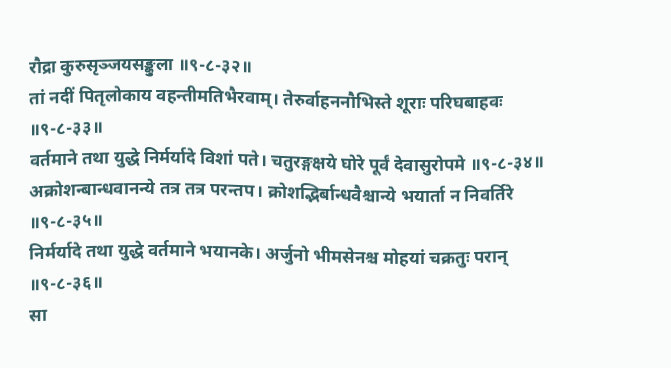रौद्रा कुरुसृञ्जयसङ्कुला ॥९-८-३२॥
तां नदीं पितृलोकाय वहन्तीमतिभैरवाम्। तेरुर्वाहननौभिस्ते शूराः परिघबाहवः ॥९-८-३३॥
वर्तमाने तथा युद्धे निर्मर्यादे विशां पते। चतुरङ्गक्षये घोरे पूर्वं देवासुरोपमे ॥९-८-३४॥
अक्रोशन्बान्धवानन्ये तत्र तत्र परन्तप। क्रोशद्भिर्बान्धवैश्चान्ये भयार्ता न निवर्तिरे ॥९-८-३५॥
निर्मर्यादे तथा युद्धे वर्तमाने भयानके। अर्जुनो भीमसेनश्च मोहयां चक्रतुः परान् ॥९-८-३६॥
सा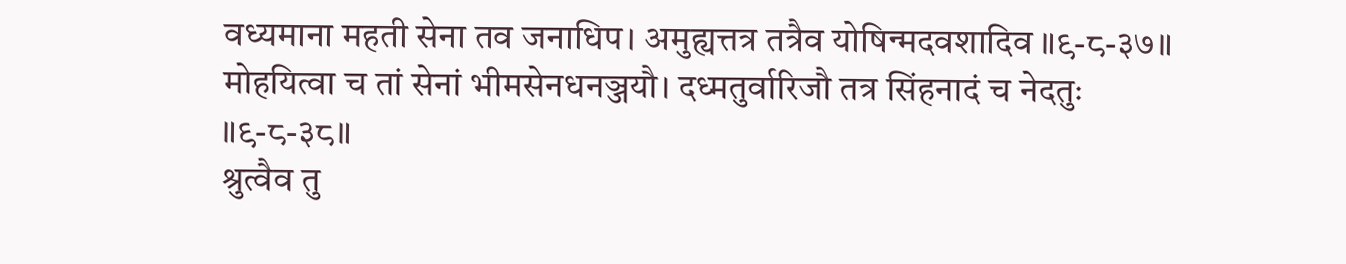वध्यमाना महती सेना तव जनाधिप। अमुह्यत्तत्र तत्रैव योषिन्मदवशादिव ॥९-८-३७॥
मोहयित्वा च तां सेनां भीमसेनधनञ्जयौ। दध्मतुर्वारिजौ तत्र सिंहनादं च नेदतुः ॥९-८-३८॥
श्रुत्वैव तु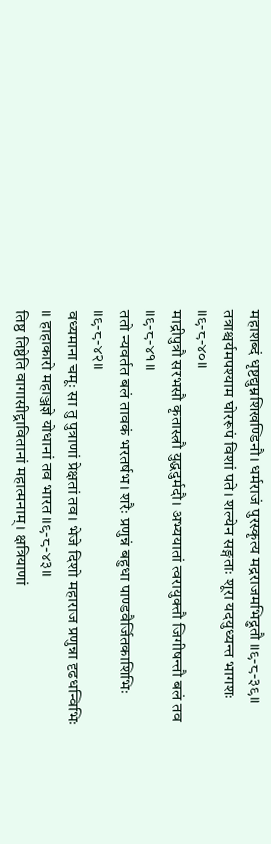महाशब्दं धृष्टद्युम्नशिखण्डिनौ। धर्मराजं पुरस्कृत्य मद्रराजमभिद्रुतौ ॥९-८-३९॥
तत्राश्चर्यमपश्याम घोररूपं विशां पते। शल्येन सङ्गताः शूरा यदयुध्यन्त भागशः ॥९-८-४०॥
माद्रीपुत्रौ सरभसौ कृतास्त्रौ युद्धदुर्मदौ। अभ्ययातां त्वरायुक्तौ जिगीषन्तौ बलं तव ॥९-८-४१॥
ततो न्यवर्तत बलं तावकं भरतर्षभ। शरैः प्रणुन्नं बहुधा पाण्डवैर्जितकाशिभिः ॥९-८-४२॥
वध्यमाना चमूः सा तु पुत्राणां प्रेक्षतां तव। भेजे दिशो महाराज प्रणुन्ना दृढधन्विभिः ॥ हाहाकारो महाञ्जज्ञे योधानां तव भारत ॥९-८-४३॥
तिष्ठ तिष्ठेति वागासीद्द्रावितानां महात्मनाम्। क्षत्रियाणां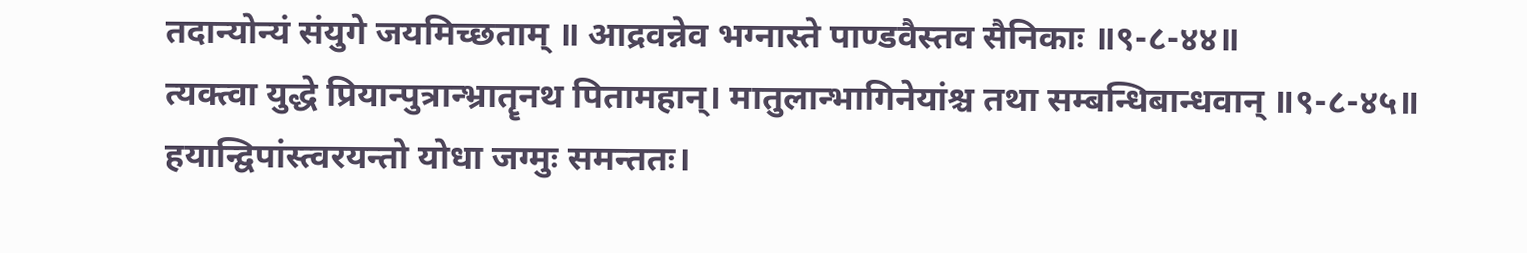तदान्योन्यं संयुगे जयमिच्छताम् ॥ आद्रवन्नेव भग्नास्ते पाण्डवैस्तव सैनिकाः ॥९-८-४४॥
त्यक्त्वा युद्धे प्रियान्पुत्रान्भ्रातॄनथ पितामहान्। मातुलान्भागिनेयांश्च तथा सम्बन्धिबान्धवान् ॥९-८-४५॥
हयान्द्विपांस्त्वरयन्तो योधा जग्मुः समन्ततः।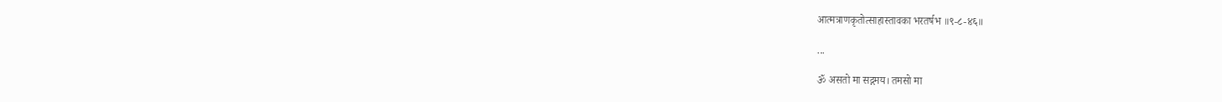आत्मत्राणकृतोत्साहास्तावका भरतर्षभ ॥९-८-४६॥

...

ॐ असतो मा सद्गमय। तमसो मा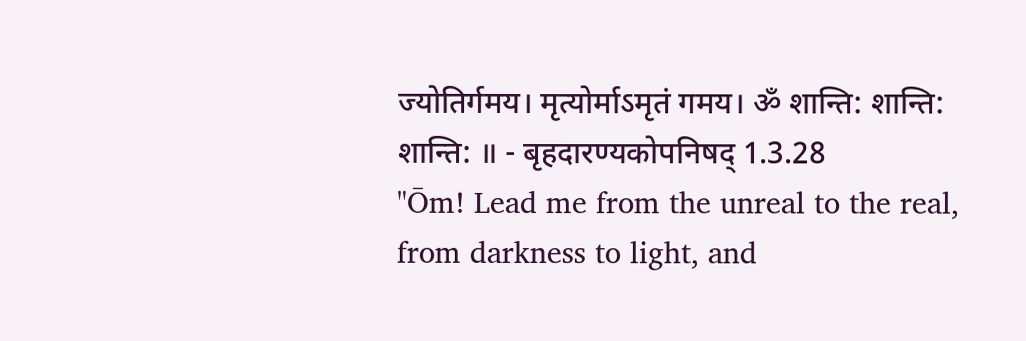ज्योतिर्गमय। मृत्योर्माऽमृतं गमय। ॐ शान्ति: शान्ति: शान्ति: ॥ - बृहदारण्यकोपनिषद् 1.3.28
"Ōm! Lead me from the unreal to the real, from darkness to light, and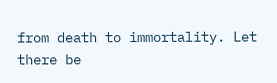from death to immortality. Let there be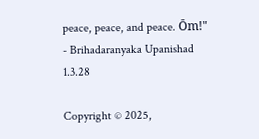peace, peace, and peace. Ōm!" - Brihadaranyaka Upanishad 1.3.28

Copyright © 2025,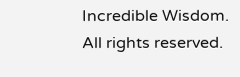Incredible Wisdom.
All rights reserved.